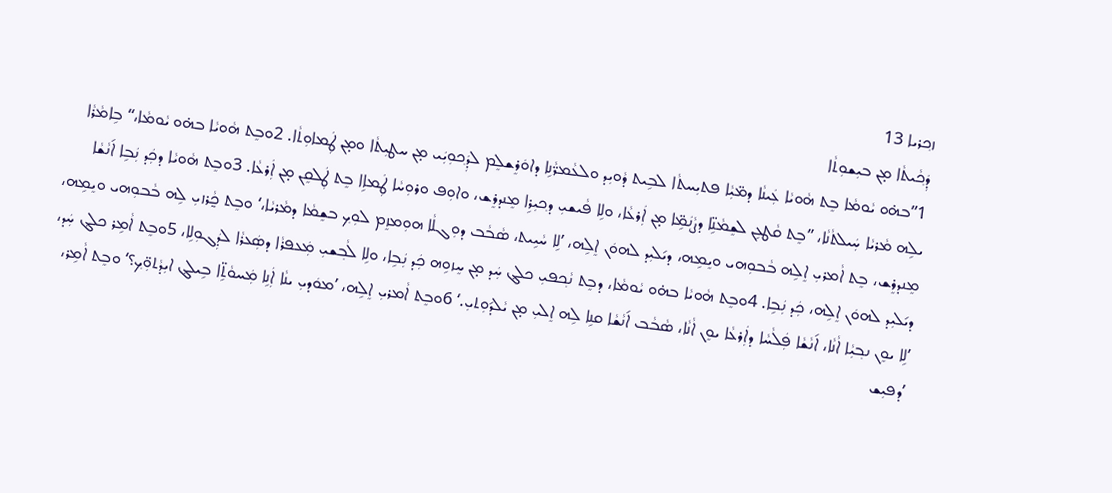ܙܟ݂ܪܝܐ 13
ܕܲܟ݂ܵܝܬܵܐ ܡ̣ܢ ܒܝܼܫܘܼܬܵܐ
1”ܒܗ̇ܘ ܝܵܘܡܵܐ ܒܸܬ ܗܵܘܝܵܐ ܥܲܝܢܵܐ ܕܡ̈ܝܼܵܐ ܦܬܝܼܚܬܵܐ ܠܒܹܝܬ ܕܵܘܝܼܕ ܘܠܥܵܡܪ̈ܵܢܹܐ ܕܐܘܿܪܸܫܠܸܡ ܠܕܲܟ݂ܘܼܝܲܝ ܡ̣ܢ ܚܛܝܼܬܵܐ ܘܡ̣ܢ ܛܲܡܐܘܼܬܵܐ. 2ܘܒܸܬ ܗܵܘܝܵܐ ܒܗ̇ܘ ܝܵܘܡܵܐ،“ ܒܹܐܡܵܪܵܐ ܝܠܹܗ ܡܵܪܝܵܐ ܚܲܝܠܬܵܢܵܐ، ”ܒܸܬ ܩܵܛܥܹܢ ܠܫܸܡܵܢܹ̈ܐ ܕܨܵܢܲܡܹ̈ܐ ܡ̣ܢ ܐܲܪܥܵܐ، ܘܠܹܐ ܦܵܝܫܝܼ ܕܟ݂ܝܼܪܹܐ ܡܸܢܕܪܸܫ، ܘܐܘܼܦ ܘܪܘܼܚܵܐ ܛܲܡܐܹܐ ܒܸܬ ܛܲܠܩܸܢ ܡ̣ܢ ܐܲܪܥܵܐ. 3ܘܒܸܬ ܗܵܘܝܵܐ ܕܟܲܕ ܢܲܒܹܐ ܐ݇ܢܵܫܵܐ ܡܸܢܕܪܸܫ، ܒܸܬ ܐܵܡܪܝܼ ܐܸܠܹܗ ܒܵܒܘܼܗܝ ܘܝܸܡܹܗ، ܕܝ݇ܠܝܼܕ ܠܗܘܿܢ ܐܸܠܹܗ، ’ܠܹܐ ܚܵܝܹܝܬ، ܣܵܒܵܒ ܕܘܼܓܠܵܐ ܗܘܼܡܙܸܡ ܠܘܼܟ݂ ܒܫܸܡܵܐ ܕܡܵܪܝܵܐ،‘ ܘܒܸܬ ܟ̰ܵܪܙܝܼ ܠܹܗ ܒܵܒܘܼܗܝ ܘܝܸܡܹܗ، ܕܝ݇ܠܝܼܕ ܠܗܘܿܢ ܐܸܠܹܗ، ܟܲܕ ܢܲܒܹܐ. 4ܘܒܸܬ ܗܵܘܝܵܐ ܒܗ̇ܘ ܝܵܘܡܵܐ، ܕܒܸܬ ܢܵܟ݂ܦܝܼ ܟܠܔ ܚܲܕ ܡ̣ܢ ܚܸܙܘܹܗ ܟܲܕ ܢܲܒܹܐ، ܘܠܹܐ ܠܵܒ݂ܫܝܼ ܡܲܥܦܪܵܐ ܕܣܲܥܪܵܐ ܠܕܲܓܘܼܠܹܐ، 5ܘܒܸܬ ܐܵܡܹܪ ܟܠܔ ܚܲܕ، ’ܠܹܐ ܝܘܸܢ ܢܒ݂ܝܼܵܐ ܐܵܢܵܐ، ܐ݇ܢܵܫܵܐ ܦܲܠܵܚܵܐ ܕܐܲܪܥܵܐ ܝܘܸܢ ܐܵܢܵܐ، ܣܵܒܵܒ ܐ݇ܢܵܫܵܐ ܩܢܹܐ ܠܹܗ ܐܸܠܝܼ ܡ̣ܢ ܝܵܠܕ݇ܘܼܬܝܼ.‘ 6ܘܒܸܬ ܐܵܡܪܝܼ ܐܸܠܹܗ، ’ܡܘܿܕܝܼ ܝܢܵܐ ܐܲܢܹܐ ܡܲܚܘܵܬܹ̈ܐ ܒܹܝܠܔ ܐܝܼܕܵܬܘܼ̈ܟ݂؟‘ ܘܒܸܬ ܐܵܡܹܪ، ’ܕܦܝܼܫ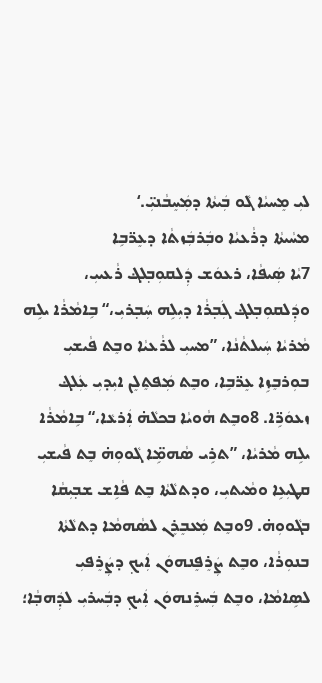ܠܝܼ ܡܸܚܝܵܐ ܓܵܘ ܒܲܝܬܵܐ ܕܡܲܚܸܒܵܢܝܼ̈.‘
ܡܚܵܝܬܵܐ ܕܪܵܥܝܵܐ ܘܒܲܪܒܲܙܬܵܐ ܕܥܸܪ̈ܒܹܐ
7ܝܵܐ ܣܲܝܦܵܐ، ܪܥܘܿܫ ܕܲܠܩܘܼܒ݂ܠܔ ܪܵܥܝܝܼ، ܘܕܲܠܩܘܼܒ݂ܠܔ ܓܲܒ݂ܪܵܐ ܕܝܼܠܹܗ ܚܲܒ݂ܪܝܼ،“ ܒܹܐܡܵܪܵܐ ܝܠܹܗ ܡܵܪܝܵܐ ܚܲܝܠܬܵܢܵܐ، ”ܡܚܝܼ ܠܪܵܥܝܵܐ ܘܒܸܬ ܦܵܝܫܝܼ ܒܘܼܪܒܸܙܹܐ ܥܸܪ̈ܒܹܐ، ܘܒܸܬ ܡܲܦܬܸܠܸܢ ܐܝܼܕܝܼ ܥܲܠܔ ܙܥܘܿܪܹ̈ܐ. 8ܘܒܸܬ ܗܵܘܝܵܐ ܒܟܠܵܗ̇ ܐܲܪܥܵܐ،“ ܒܹܐܡܵܪܵܐ ܝܠܹܗ ܡܵܪܝܵܐ، ”ܬܪܹܝ ܣܵܗܡܹ̈ܐ ܓܵܘܘܼܗ̇ ܒܸܬ ܦܵܝܫܝܼ ܩܛܝܼܥܹܐ ܘܡܵܝܬܝܼ، ܘܕܬܠܵܬܵܐ ܒܸܬ ܦܵܐܹܫ ܫܒ݂ܝܼܩܵܐ ܒܓܵܘܘܼܗ̇. 9ܘܒܸܬ ܡܲܥܒܸܪܸܢ ܠܣܵܗܡܵܐ ܕܬܠܵܬܵܐ ܒܢܘܼܪܵܐ، ܘܒܸܬ ܨܲܪܸܦܸܢܗܘܿܢ ܐܲܝܟ݂ ܕܨܲܪܸܦܝܼ ܠܣܹܐܡܵܐ، ܘܒܸܬ ܒܲܚܪܸܢܗܘܿܢ ܐܲܝܟ݂ ܕܒܲܚܪܝܼ ܠܕܲܗܒ݂ܵܐ؛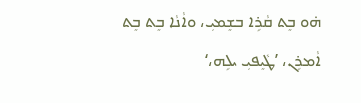ܗ̇ܘ ܒܸܬ ܩܵܪܹܐ ܒܫܸܡܝܼ، ܘܐܵܢܵܐ ܒܸܬ ܒܸܬ ܐܵܡܪܹܢ، ’ܛܵܝܸܦܝܼ ܝܠܹܗ،‘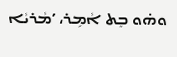ܘܗ̇ܘ ܒܸܬ ܐܵܡܹܪ، ’ܡܵܪܝܵܐ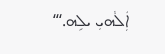ܐܲܠܵܗܝܼ ܝܠܹܗ.‘“